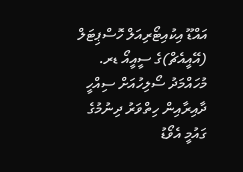އައްޑޫ އިކުއިޓޯރިއަލް ހޮސްޕިޓަލް (އޭއީއެޗް)ގެ ސީއީއޯ ޑރ. މުހައްމަދު ސޯލިހުއަށް ސިއްހީ ދާއިރާއިން ހިތްވަރު ދިނުމުގެ ގައުމީ އެވޯޑު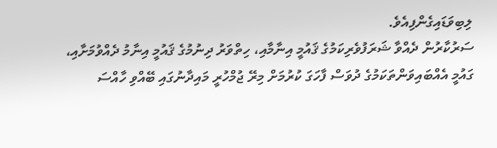ލިބިވަޑައިގެންފިއެވެ.
ސަރުކާރުން ދެއްވާ ޝަރަފުވެރިކަމުގެ ޤައުމީ އިނާމާއި، ހިތްވަރު ދިނުމުގެ ޤައުމީ އިނާމު ދެއްވުމަށާއި، ގައުމީ އެއްބައިވަންތަކަމުގެ ދުވަސް ފާހަގަ ކުރުމަށް މިރޭ ޖުމްހުރީ މައިދާނުގައި ބޭއްވި ހާއްސަ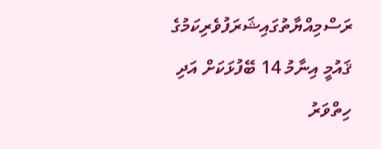ރަސްމިއްޔާތުގައިޝަރަފުވެރިކަމުގެ ޤައުމީ އިނާމު 14 ބޭފުޅަކަށް އަދި ހިތްވަރު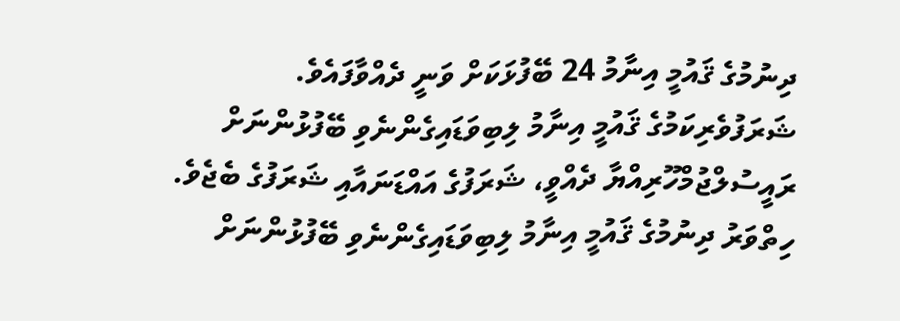ދިނުމުގެ ޤައުމީ އިނާމު 24 ބޭފުޅަކަށް ވަނީ ދެއްވާފައެވެ.
ޝަރަފުވެރިކަމުގެ ޤައުމީ އިނާމު ލިބިވަޑައިގެންނެވި ބޭފުޅުންނަށް ރައީސުލްޖުމްހޫރިއްޔާ ދެއްވީ، ޝަރަފުގެ އައްޑަނައާއި ޝަރަފުގެ ބެޖެވެ. ހިތްވަރު ދިނުމުގެ ޤައުމީ އިނާމު ލިބިވަޑައިގެންނެވި ބޭފުޅުންނަށް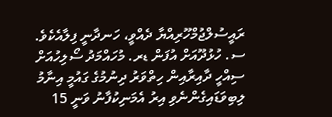ރައީސުލްޖުމްހޫރިއްޔާ ދެއްވީ، ހަނދާނީ ފިލާއެކެވެ.
ސ. ހުޅުދޫއަށް އުފަން ޑރ. މުހައްމަދު ސޯލިހުއަށް ސިއްހީ ދާއިރާއިން ހިތްވަރު ދިނުމުގެ ގައުމީ އިނާމު ލިބިވަޑައިގެންނެވި އިރު އެމަނިކުފާނު ވަނީ 15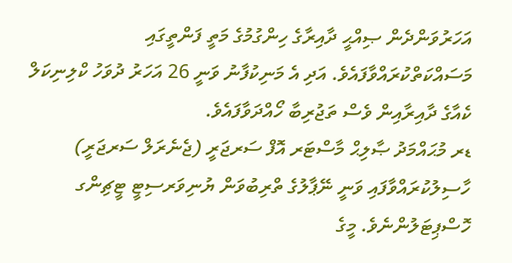އަހަރުވަންދެން ޞިއްޙީ ދާއިރާގެ ހިންގުމުގެ މަތީ ފަންތީގައި މަސައްކަތްކުރައްވާފައެވެ. އަދި އެ މަނިކުފާނު ވަނީ 26 އަހަރު ދުވަހު ކްލިނިކަލް ކެއާގެ ދާއިރާއިން ވެސް ތަޖުރިބާ ހޯއްދަވާފައެވެ.
ޑރ މުޙައްމަދު ޞާލިޙް މާސްޓަރ އޮފް ސަރޖަރީ (ޖެނެރަލް ސަރޖަރީ) ހާސިލުކުރައްވާފައި ވަނީ ނޭޕާލުގެ ތްރިބުވަން ޔުނިވަރސިޓީ ޓީޗިންގ ހޮސްޕިޓަލުންނެވެ. މީގެ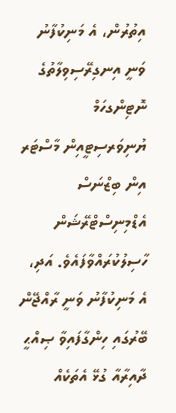އިތުރުން، އެ މަނިކުފާނު ވަނީ އިނގިރޭސިވިލާތުގެ ނޮޓިންގހަމް ޔުނިވަރސިޓީއިން މާސްޓަރ އިން ބިޒްނަސް އެޑްމިނިސްޓްރޭޝަން ހާސިލުކުރައްވާފައެވެ. އަދި، އެ މަނިކުފާނު ވަނީ ރާއްޖޭން ބޭރުގައި ހިންގާފައިވާ ޞިއްޙީ ދާއިރާއާ ގުޅޭ އެތަކެއް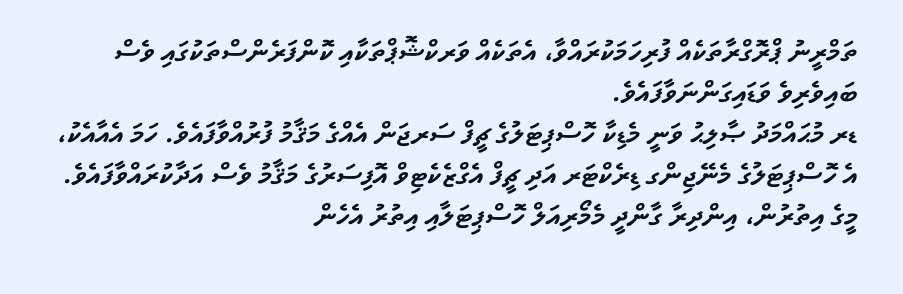ތަމްރީނު ޕްރޮގްރާތަކެއް ފުރިހަމަކުރައްވާ، އެތަކެއް ވަރކްޝޮޕްތަކާއި ކޮންފަރެންސްތަކުގައި ވެސް ބައިވެރިވެ ވަޑައިގަންނަވާފައެވެ.
ޑރ މުޙައްމަދު ޞާލިޙު ވަނީ މެޑިކާ ހޮސްޕިޓަލުގެ ޗީފް ސަރޖަން އެއްގެ މަޤާމު ފުރުއްވާފައެވެ. ހަމަ އެއާއެކު، އެ ހޮސްޕިޓަލުގެ މެނޭޖިންގ ޑިރެކްޓަރ އަދި ޗީފް އެގްޒެކެޓިވް އޮފިސަރުގެ މަޤާމު ވެސް އަދާކުރައްވާފައެވެ. މީގެ އިތުރުން، އިންދިރާ ގާންދީ މެމޯރިއަލް ހޮސްޕިޓަލާއި އިތުރު އެހެން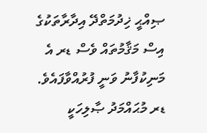ޞިއްޙީ ޚިދުމަތްދޭ އިދާރާތަކުގެ އިސް މަޤާމުތައް ވެސް ޑރ އެ މަނިކުފާނު ވަނީ ފުރުއްވާފައެވެ.
ޑރ މުޙައްމަދު ޞާލިހަކީ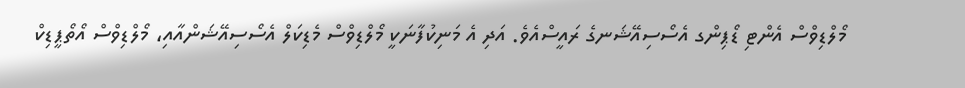މޯލްޑިވްސް އެންޓި ޑޯޕިންގ އެސޯސިއޭޝަނގެ ރައީސްއެވެ. އަދި އެ މަނިކުފާނަކީ މޯލްޑިވްސް މެޑިކަލް އެސޯސިއޭޝަންއާއި، މޯލްޑިވްސް އޯތޯޕީޑިކް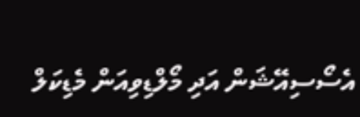އެސޯސިއޭޝަން އަދި މޯލްޑިވިއަން މެޑިކަލް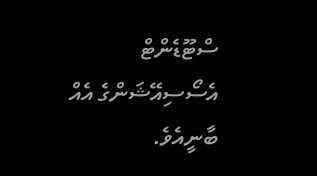ސްޓޫޑެންޓް އެސޯސިއޭޝަންގެ އެއް ބާނީއެވެ.